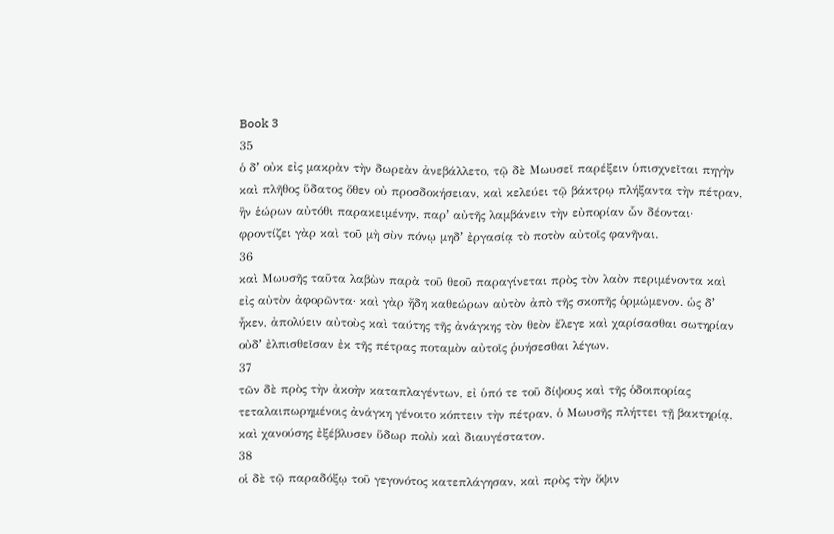Book 3
35
ὁ δʼ οὐκ εἰς μακρὰν τὴν δωρεὰν ἀνεβάλλετο, τῷ δὲ Μωυσεῖ παρέξειν ὑπισχνεῖται πηγὴν καὶ πλῆθος ὕδατος ὅθεν οὐ προσδοκήσειαν, καὶ κελεύει τῷ βάκτρῳ πλήξαντα τὴν πέτραν, ἣν ἑώρων αὐτόθι παρακειμένην, παρʼ αὐτῆς λαμβάνειν τὴν εὐπορίαν ὧν δέονται· φροντίζει γὰρ καὶ τοῦ μὴ σὺν πόνῳ μηδʼ ἐργασίᾳ τὸ ποτὸν αὐτοῖς φανῆναι.
36
καὶ Μωυσῆς ταῦτα λαβὼν παρὰ τοῦ θεοῦ παραγίνεται πρὸς τὸν λαὸν περιμένοντα καὶ εἰς αὐτὸν ἀφορῶντα· καὶ γὰρ ἤδη καθεώρων αὐτὸν ἀπὸ τῆς σκοπῆς ὁρμώμενον. ὡς δʼ ἧκεν, ἀπολύειν αὐτοὺς καὶ ταύτης τῆς ἀνάγκης τὸν θεὸν ἔλεγε καὶ χαρίσασθαι σωτηρίαν οὐδʼ ἐλπισθεῖσαν ἐκ τῆς πέτρας ποταμὸν αὐτοῖς ῥυήσεσθαι λέγων.
37
τῶν δὲ πρὸς τὴν ἀκοὴν καταπλαγέντων, εἰ ὑπό τε τοῦ δίψους καὶ τῆς ὁδοιπορίας τεταλαιπωρημένοις ἀνάγκη γένοιτο κόπτειν τὴν πέτραν, ὁ Μωυσῆς πλήττει τῇ βακτηρίᾳ, καὶ χανούσης ἐξέβλυσεν ὕδωρ πολὺ καὶ διαυγέστατον.
38
οἱ δὲ τῷ παραδόξῳ τοῦ γεγονότος κατεπλάγησαν, καὶ πρὸς τὴν ὄψιν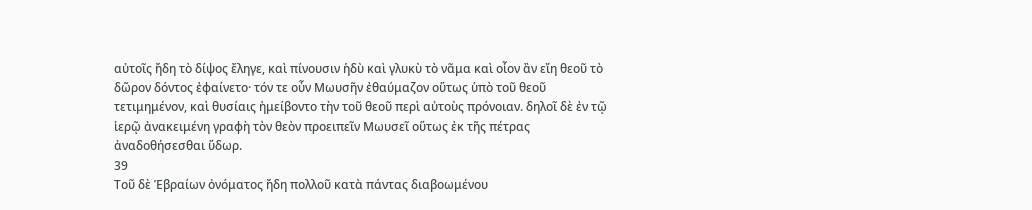αὐτοῖς ἤδη τὸ δίψος ἔληγε, καὶ πίνουσιν ἡδὺ καὶ γλυκὺ τὸ νᾶμα καὶ οἷον ἂν εἴη θεοῦ τὸ δῶρον δόντος ἐφαίνετο· τόν τε οὖν Μωυσῆν ἐθαύμαζον οὕτως ὑπὸ τοῦ θεοῦ τετιμημένον, καὶ θυσίαις ἠμείβοντο τὴν τοῦ θεοῦ περὶ αὐτοὺς πρόνοιαν. δηλοῖ δὲ ἐν τῷ ἱερῷ ἀνακειμένη γραφὴ τὸν θεὸν προειπεῖν Μωυσεῖ οὕτως ἐκ τῆς πέτρας ἀναδοθήσεσθαι ὕδωρ.
39
Τοῦ δὲ Ἑβραίων ὀνόματος ἤδη πολλοῦ κατὰ πάντας διαβοωμένου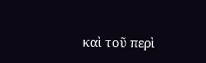καὶ τοῦ περὶ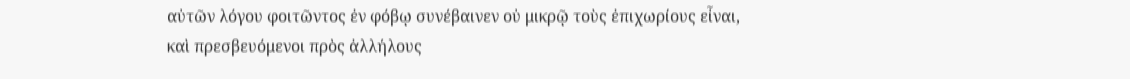αὐτῶν λόγου φοιτῶντος ἐν φόβῳ συνέβαινεν οὐ μικρῷ τοὺς ἐπιχωρίους εἶναι, καὶ πρεσβευόμενοι πρὸς ἀλλήλους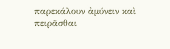παρεκάλουν ἀμύνειν καὶ πειρᾶσθαι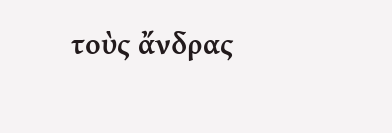τοὺς ἄνδρας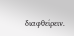διαφθείρειν.